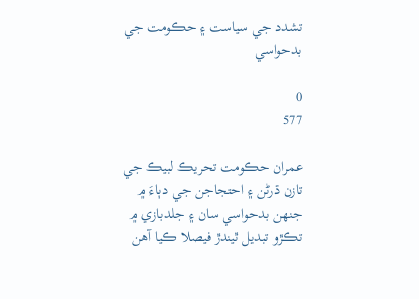تشدد جي سياست ۽ حڪومت جي بدحواسي

0
577

عمران حڪومت تحريڪ لبيڪ جي تازن ڌرڻن ۽ احتجاجن جي دٻاءَ ۾ جنھن بدحواسي سان ۽ جلدبازي ۾ تڪڙو تبديل ٿيندڙ فيصلا ڪيا آھن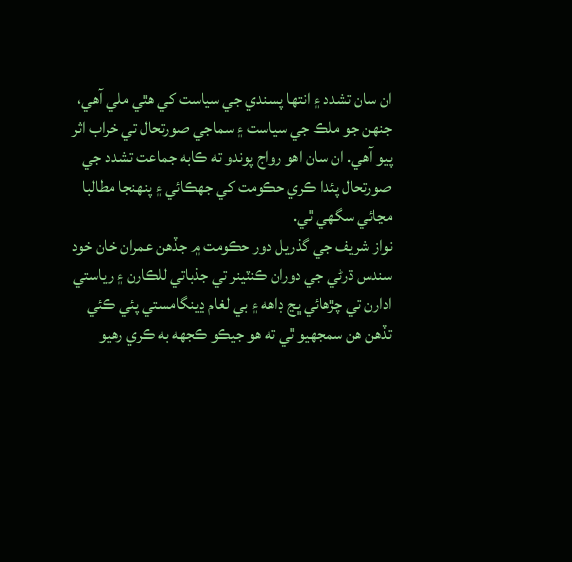ان سان تشدد ۽ انتھا پسندي جي سياست کي ھٿي ملي آھي، جنھن جو ملڪ جي سياست ۽ سماجي صورتحال تي خراب اثر پيو آھي. ان سان اھو رواج پوندو ته ڪابه جماعت تشدد جي صورتحال پئدا ڪري حڪومت کي جھڪائي ۽ پنھنجا مطالبا مڃائي سگھي ٿي.
نواز شريف جي گذريل دور حڪومت ۾ جڏھن عمران خان خود سندس ڌرڻي جي دوران ڪنٽينر تي جذباتي للڪارن ۽ رياستي ادارن تي چڙھائي ڀڃ ڊاھه ۽ بي لغام ڍينگامستي پئي ڪئي تڏھن ھن سمجھيو ٿي ته ھو جيڪو ڪجھه به ڪري رھيو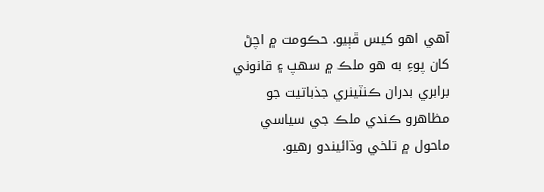آھي اھو کيس ڦٻيو. حڪومت ۾ اچڻ کان پوءِ به ھو ملڪ ۾ سھپ ۽ قانوني برابري بدران ڪنٽينري جذباتيت جو مظاھرو ڪندي ملڪ جي سياسي ماحول ۾ تلخي وڌائيندو رھيو.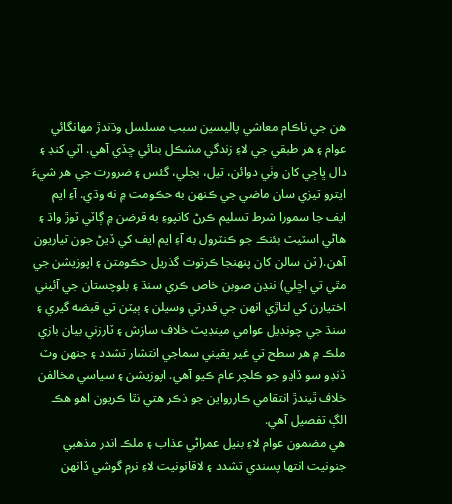ھن جي ناڪام معاشي پاليسين سبب مسلسل وڌندڙ مھانگائي عوام ۽ ھر طبقي جي لاءِ زندگي مشڪل بنائي ڇڏي آھي. اٽي کنڊ ۽ دال ڀاڄي کان وٺي دوائن، تيل، بجلي، گئس ۽ ضرورت جي ھر شيءَ ايترو تيزي سان ماضي جي ڪنھن به حڪومت ۾ نه وڌي. آءِ ايم ايف جا سمورا شرط تسليم ڪرڻ کانپوءِ به قرضن ۾ ڳاٽي ٽوڙ واڌ ۽ ھاڻي اسٽيٽ بئنڪ جو ڪنٽرول به آءِ ايم ايف کي ڏيڻ جون تياريون آھن.( ٽن سالن کان پنھنجا ڪرتوت گذريل حڪومتن ۽ اپوزيشن جي مٿي تي اڇلي) ننڍن صوبن خاص ڪري سنڌ ۽ بلوچستان جي آئيني اختيارن کي لتاڙي انھن جي قدرتي وسيلن ۽ ٻيٽن تي قبضه گيري ۽ سنڌ جي چونڊيل عوامي مينڊيٽ خلاف سازش ۽ ٽارزني بيان بازي ملڪ ۾ ھر سطح تي غير يقيني سماجي انتشار تشدد ۽ جنھن وٽ ڏنڊو سو ڏاڍو جو ڪلچر عام ڪيو آھي. اپوزيشن ۽ سياسي مخالفن خلاف ٿيندڙ انتقامي ڪاررواين جو ذڪر ھتي نٿا ڪريون اھو ھڪ الڳ تفصيل آھي.
ھي مضمون عوام لاءِ بنيل عمراڻي عذاب ۽ ملڪ اندر مذھبي جنونيت انتھا پسندي تشدد ۽ لاقانونيت لاءِ نرم گوشي ڏانھن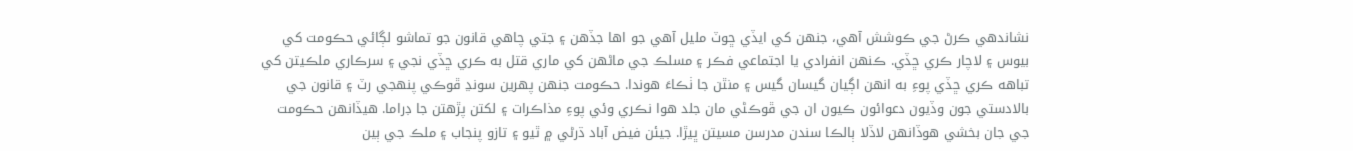نشاندهي ڪرڻ جي ڪوشش آھي، جنھن کي ايڏي ڇوٽ مليل آھي جو اھا جڏھن ۽ جتي چاھي قانون جو تماشو لڳائي حڪومت کي بيوس ۽ لاچار ڪري ڇڏي. ڪنھن انفرادي يا اجتماعي فڪر ۽ مسلڪ جي ماڻھن کي ماري قتل به ڪري ڇڏي نجي ۽ سرڪاري ملڪيتن کي تباھه ڪري ڇڏي پوءِ به انھن اڳيان گيسان گيس ۽ منٿن جا ٺڪاءَ ھوندا. حڪومت جنھن پھرين سونڍ ڦوڪي پنھجي رٽ ۽ قانون جي بالادستي جون وڏيون دعوائون ڪيون ان جي ڦوڪڻي مان جلد ھوا نڪري وئي پوءِ مذاڪرات ۽ لکتن پڙھتن جا ڊراما. ھيڏانھن حڪومت جي جان بخشي ھوڏانھن لاڏلا ٻالڪا سندن مدرسن مسيتن ڀيڙا. جيئن فيض آباد ڌرڻي ۾ ٿيو ۽ تازو پنجاب ۽ ملڪ جي ٻين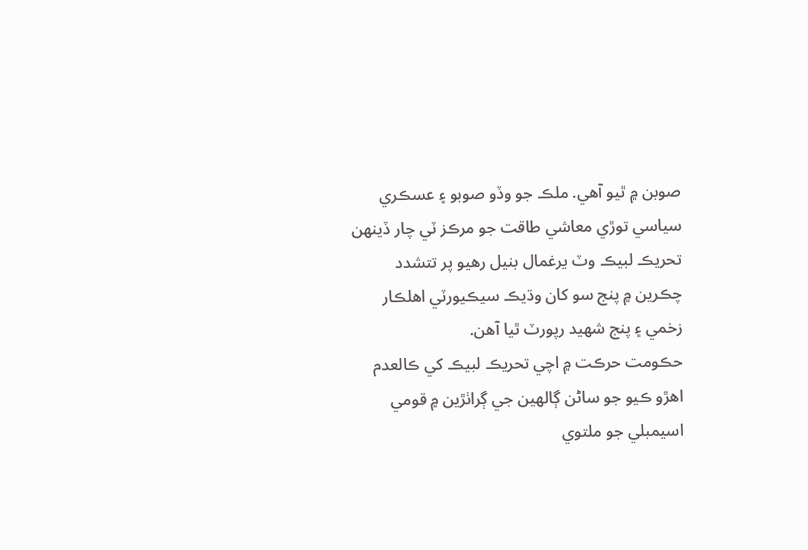صوبن ۾ ٿيو آھي. ملڪ جو وڏو صوبو ۽ عسڪري سياسي توڙي معاشي طاقت جو مرڪز ٽي چار ڏينھن تحريڪ لبيڪ وٽ يرغمال بنيل رھيو پر تتشدد چڪرين ۾ پنج سو کان وڌيڪ سيڪيورٽي اھلڪار زخمي ۽ پنج شھيد رپورٽ ٿيا آھن.
حڪومت حرڪت ۾ اچي تحريڪ لبيڪ کي ڪالعدم اھڙو ڪيو جو ساڻن ڳالھين جي ڳراٺڙين ۾ قومي اسيمبلي جو ملتوي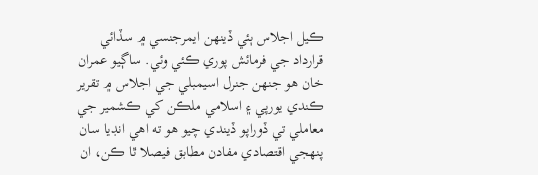ڪيل اجلاس ٻئي ڏينھن ايمرجنسي ۾ سڏائي قرارداد جي فرمائش پوري ڪئي وئي. ساڳيو عمران خان ھو جنھن جنرل اسيمبلي جي اجلاس ۾ تقرير ڪندي يورپي ۽ اسلامي ملڪن کي ڪشمير جي معاملي تي ڏوراپو ڏيندي چيو ھو ته اھي انڊيا سان پنھجي اقتصادي مفادن مطابق فيصلا ٿا ڪن، ان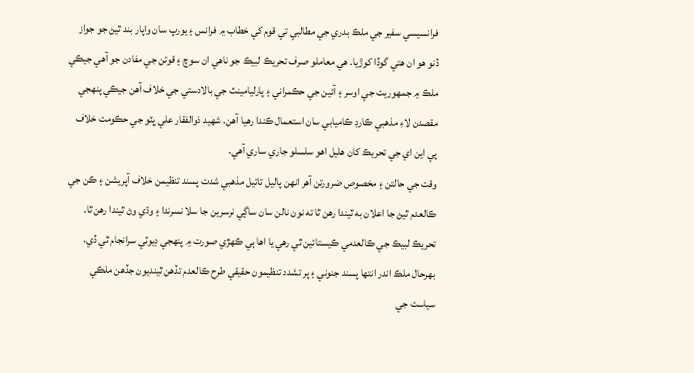فرانسيسي سفير جي ملڪ بدري جي مطالبي تي قوم کي خطاب ۾ فرانس ۽ يورپ سان واپار بند ٿيڻ جو جواز ڏنو ھو ان ھتي گوڏا کوڙيا. ھي معاملو صرف تحريڪ لبيڪ جو ناھي ان سوچ ۽ قوتن جي مفادن جو آھي جيڪي ملڪ ۾ جمھوريت جي اوسر ۽ آئين جي حڪمراني ۽ پارليامينٽ جي بالادستي جي خلاف آھن جيڪي پنھجي مقصدن لاءِ مذھبي ڪارڊ ڪاميابي سان استعمال ڪندا رھيا آھن. شھيد ذوالفقار علي ڀٽو جي حڪومت خلاف پي اين اي جي تحريڪ کان ھليل اھو سلسلو جاري ساري آھي.
وقت جي حالتن ۽ مخصوص ضرورتن آھر انھن پاليل تاتيل مذھبي شدت پسند تنظيمن خلاف آپريشن ۽ ڪن جي ڪالعدم ٿيڻ جا اعلان به ٿيندا رھن ٿا ته نون نالن سان ساڳي نرسرين جا سلا نسرندا ۽ وڌي وڻ ٿيندا رھن ٿا. تحريڪ لبيڪ جي ڪالعدمي ڪيستائين ٿي رھي يا اھا ٻي ڪھڙي صورت ۾ پنھجي ڊيوٽي سرانجام ٿي ڏي، بھرحال ملڪ اندر انتھا پسند جنوني ۽ پر تشدد تنظيمون حقيقي طرح ڪالعدم تڏھن ٿينديون جڏھن ملڪي سياست جي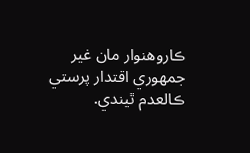ڪاروهنوار مان غير جمھوري اقتدار پرستي ڪالعدم ٿيندي.